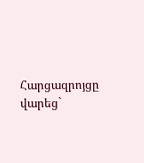Հարցազրոյցը վարեց`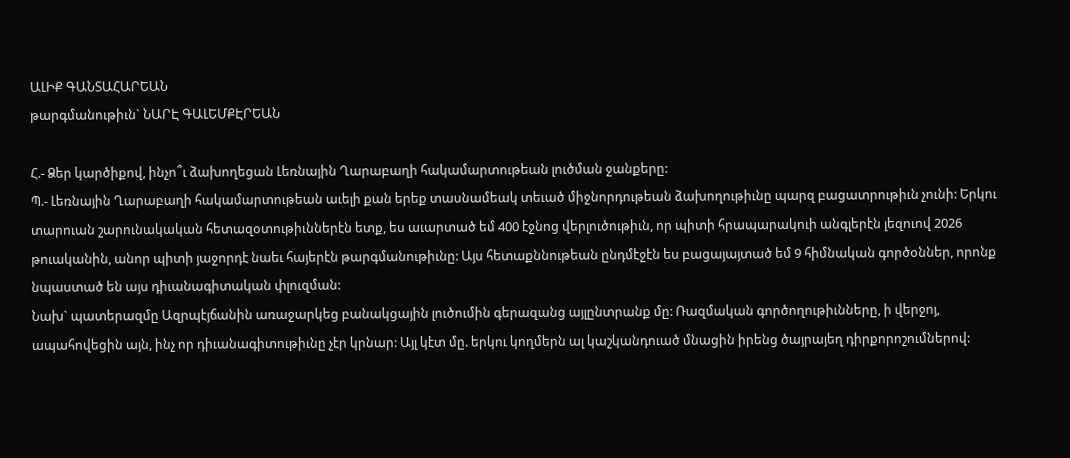ԱԼԻՔ ԳԱՆՏԱՀԱՐԵԱՆ
թարգմանութիւն` ՆԱՐԷ ԳԱԼԵՄՔԷՐԵԱՆ

Հ.- Ձեր կարծիքով, ինչո՞ւ ձախողեցան Լեռնային Ղարաբաղի հակամարտութեան լուծման ջանքերը:
Պ.- Լեռնային Ղարաբաղի հակամարտութեան աւելի քան երեք տասնամեակ տեւած միջնորդութեան ձախողութիւնը պարզ բացատրութիւն չունի: Երկու տարուան շարունակական հետազօտութիւններէն ետք, ես աւարտած եմ 400 էջնոց վերլուծութիւն, որ պիտի հրապարակուի անգլերէն լեզուով 2026 թուականին, անոր պիտի յաջորդէ նաեւ հայերէն թարգմանութիւնը: Այս հետաքննութեան ընդմէջէն ես բացայայտած եմ 9 հիմնական գործօններ, որոնք նպաստած են այս դիւանագիտական փլուզման:
Նախ` պատերազմը Ազրպէյճանին առաջարկեց բանակցային լուծումին գերազանց այլընտրանք մը: Ռազմական գործողութիւնները, ի վերջոյ, ապահովեցին այն, ինչ որ դիւանագիտութիւնը չէր կրնար: Այլ կէտ մը. երկու կողմերն ալ կաշկանդուած մնացին իրենց ծայրայեղ դիրքորոշումներով: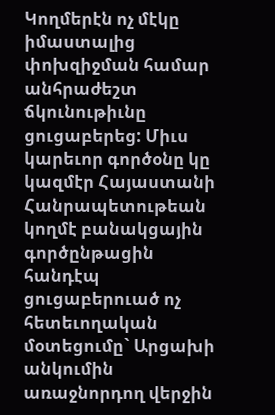Կողմերէն ոչ մէկը իմաստալից փոխզիջման համար անհրաժեշտ ճկունութիւնը ցուցաբերեց: Միւս կարեւոր գործօնը կը կազմէր Հայաստանի Հանրապետութեան կողմէ բանակցային գործընթացին հանդէպ ցուցաբերուած ոչ հետեւողական մօտեցումը` Արցախի անկումին առաջնորդող վերջին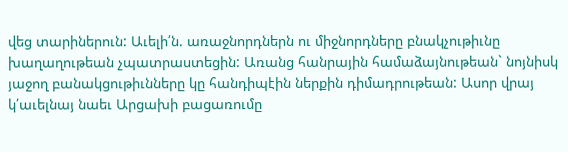վեց տարիներուն: Աւելի՛ն. առաջնորդներն ու միջնորդները բնակչութիւնը խաղաղութեան չպատրաստեցին: Առանց հանրային համաձայնութեան` նոյնիսկ յաջող բանակցութիւնները կը հանդիպէին ներքին դիմադրութեան: Ասոր վրայ կ՛աւելնայ նաեւ Արցախի բացառումը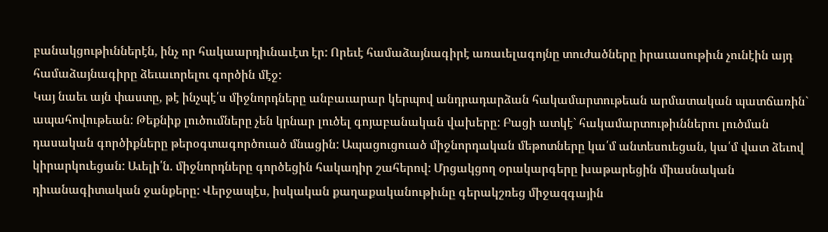բանակցութիւններէն, ինչ որ հակաարդիւնաւէտ էր: Որեւէ համաձայնագիրէ առաւելագոյնը տուժածները իրաւասութիւն չունէին այդ համաձայնագիրը ձեւաւորելու գործին մէջ:
Կայ նաեւ այն փաստը, թէ ինչպէ՛ս միջնորդները անբաւարար կերպով անդրադարձան հակամարտութեան արմատական պատճառին` ապահովութեան: Թեքնիք լուծումները չեն կրնար լուծել գոյաբանական վախերը: Բացի ատկէ` հակամարտութիւններու լուծման դասական գործիքները թերօգտագործուած մնացին: Ապացուցուած միջնորդական մեթոտները կա՛մ անտեսուեցան, կա՛մ վատ ձեւով կիրարկուեցան: Աւելի՛ն. միջնորդները գործեցին հակադիր շահերով: Մրցակցող օրակարգերը խաթարեցին միասնական դիւանագիտական ջանքերը: Վերջապէս, իսկական քաղաքականութիւնը գերակշռեց միջազգային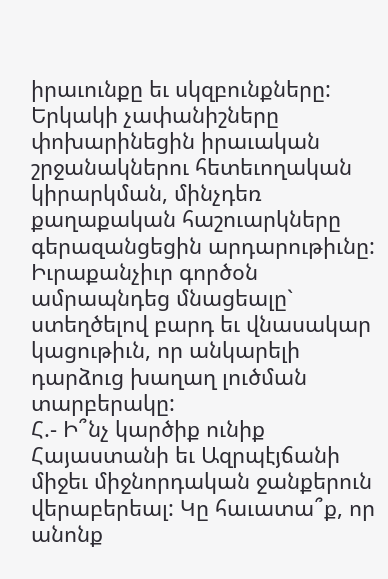իրաւունքը եւ սկզբունքները: Երկակի չափանիշները փոխարինեցին իրաւական շրջանակներու հետեւողական կիրարկման, մինչդեռ քաղաքական հաշուարկները գերազանցեցին արդարութիւնը:
Իւրաքանչիւր գործօն ամրապնդեց մնացեալը` ստեղծելով բարդ եւ վնասակար կացութիւն, որ անկարելի դարձուց խաղաղ լուծման տարբերակը:
Հ.- Ի՞նչ կարծիք ունիք Հայաստանի եւ Ազրպէյճանի միջեւ միջնորդական ջանքերուն վերաբերեալ: Կը հաւատա՞ք, որ անոնք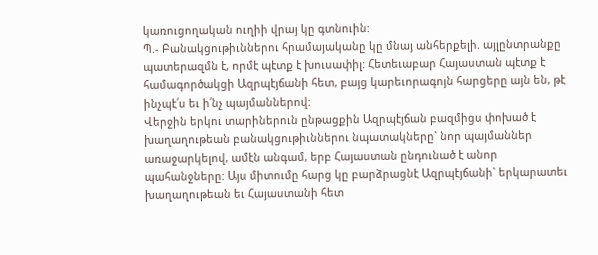կառուցողական ուղիի վրայ կը գտնուին:
Պ.- Բանակցութիւններու հրամայականը կը մնայ անհերքելի. այլընտրանքը պատերազմն է, որմէ պէտք է խուսափիլ: Հետեւաբար Հայաստան պէտք է համագործակցի Ազրպէյճանի հետ, բայց կարեւորագոյն հարցերը այն են, թէ ինչպէ՛ս եւ ի՛նչ պայմաններով:
Վերջին երկու տարիներուն ընթացքին Ազրպէյճան բազմիցս փոխած է խաղաղութեան բանակցութիւններու նպատակները` նոր պայմաններ առաջարկելով, ամէն անգամ, երբ Հայաստան ընդունած է անոր պահանջները: Այս միտումը հարց կը բարձրացնէ Ազրպէյճանի` երկարատեւ խաղաղութեան եւ Հայաստանի հետ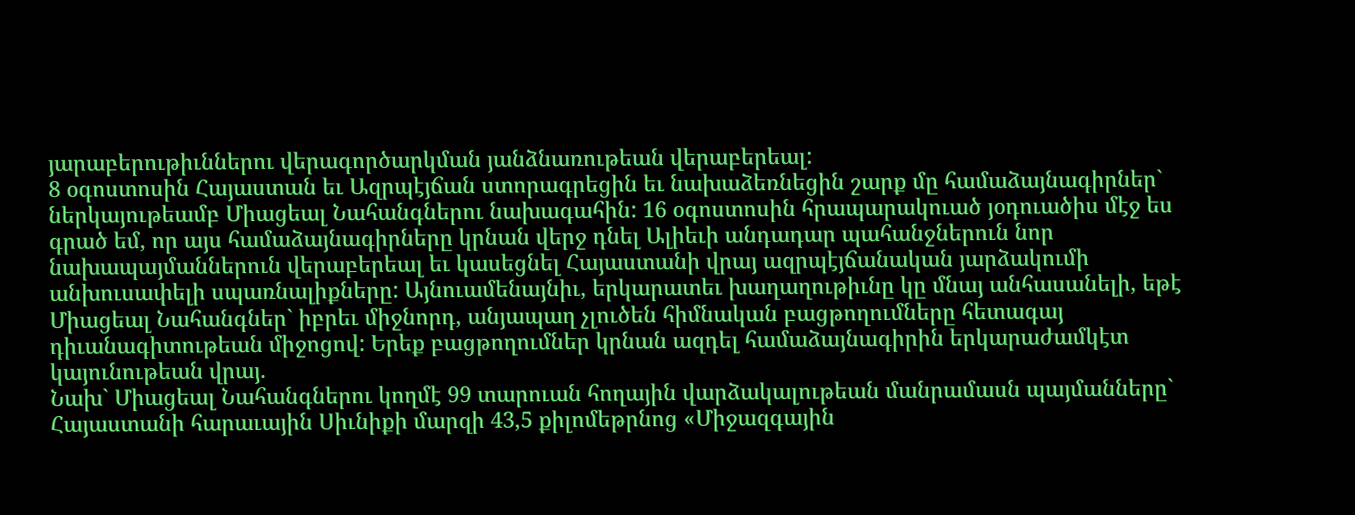յարաբերութիւններու վերագործարկման յանձնառութեան վերաբերեալ:
8 օգոստոսին Հայաստան եւ Ազրպէյճան ստորագրեցին եւ նախաձեռնեցին շարք մը համաձայնագիրներ` ներկայութեամբ Միացեալ Նահանգներու նախագահին: 16 օգոստոսին հրապարակուած յօդուածիս մէջ ես գրած եմ, որ այս համաձայնագիրները կրնան վերջ դնել Ալիեւի անդադար պահանջներուն նոր նախապայմաններուն վերաբերեալ եւ կասեցնել Հայաստանի վրայ ազրպէյճանական յարձակումի անխուսափելի սպառնալիքները: Այնուամենայնիւ, երկարատեւ խաղաղութիւնը կը մնայ անհասանելի, եթէ Միացեալ Նահանգներ` իբրեւ միջնորդ, անյապաղ չլուծեն հիմնական բացթողումները հետագայ դիւանագիտութեան միջոցով: Երեք բացթողումներ կրնան ազդել համաձայնագիրին երկարաժամկէտ կայունութեան վրայ.
Նախ` Միացեալ Նահանգներու կողմէ 99 տարուան հողային վարձակալութեան մանրամասն պայմանները` Հայաստանի հարաւային Սիւնիքի մարզի 43,5 քիլոմեթրնոց «Միջազգային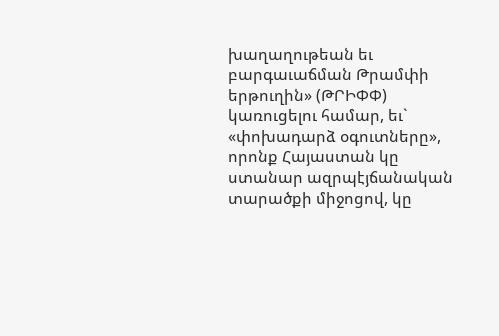խաղաղութեան եւ բարգաւաճման Թրամփի երթուղին» (ԹՐԻՓՓ) կառուցելու համար, եւ` «փոխադարձ օգուտները», որոնք Հայաստան կը ստանար ազրպէյճանական տարածքի միջոցով, կը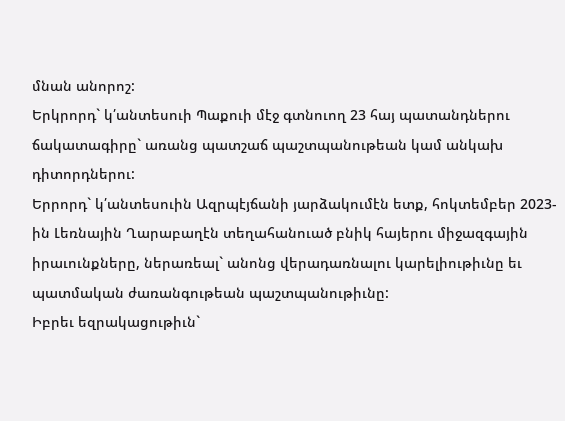մնան անորոշ:
Երկրորդ` կ՛անտեսուի Պաքուի մէջ գտնուող 23 հայ պատանդներու ճակատագիրը` առանց պատշաճ պաշտպանութեան կամ անկախ դիտորդներու:
Երրորդ` կ՛անտեսուին Ազրպէյճանի յարձակումէն ետք, հոկտեմբեր 2023-ին Լեռնային Ղարաբաղէն տեղահանուած բնիկ հայերու միջազգային իրաւունքները, ներառեալ` անոնց վերադառնալու կարելիութիւնը եւ պատմական ժառանգութեան պաշտպանութիւնը:
Իբրեւ եզրակացութիւն`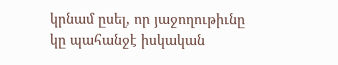կրնամ ըսել, որ յաջողութիւնը կը պահանջէ իսկական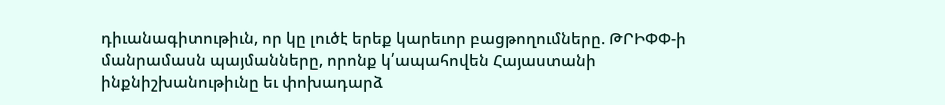դիւանագիտութիւն, որ կը լուծէ երեք կարեւոր բացթողումները. ԹՐԻՓՓ-ի մանրամասն պայմանները, որոնք կ՛ապահովեն Հայաստանի ինքնիշխանութիւնը եւ փոխադարձ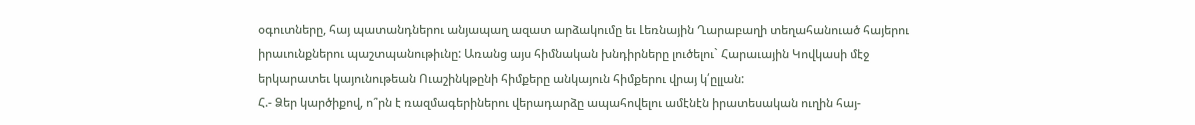օգուտները, հայ պատանդներու անյապաղ ազատ արձակումը եւ Լեռնային Ղարաբաղի տեղահանուած հայերու իրաւունքներու պաշտպանութիւնը: Առանց այս հիմնական խնդիրները լուծելու` Հարաւային Կովկասի մէջ երկարատեւ կայունութեան Ուաշինկթընի հիմքերը անկայուն հիմքերու վրայ կ՛ըլլան:
Հ.- Ձեր կարծիքով, ո՞րն է ռազմագերիներու վերադարձը ապահովելու ամէնէն իրատեսական ուղին հայ-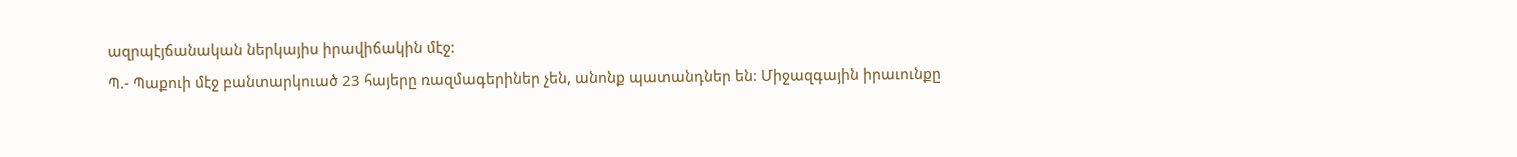ազրպէյճանական ներկայիս իրավիճակին մէջ:
Պ.- Պաքուի մէջ բանտարկուած 23 հայերը ռազմագերիներ չեն, անոնք պատանդներ են: Միջազգային իրաւունքը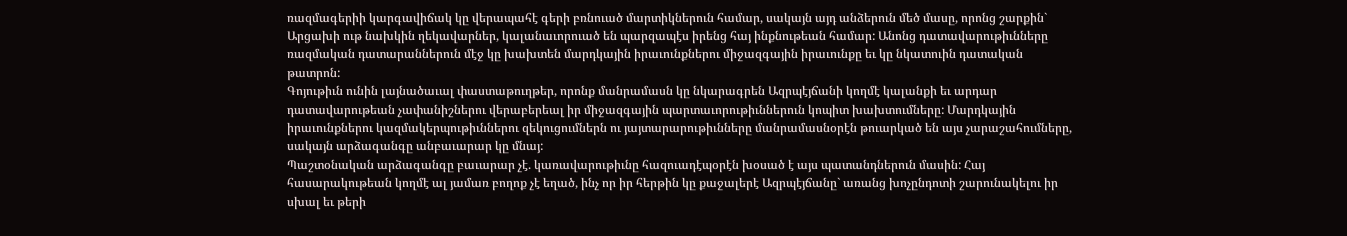ռազմագերիի կարգավիճակ կը վերապահէ գերի բռնուած մարտիկներուն համար, սակայն այդ անձերուն մեծ մասը, որոնց շարքին` Արցախի ութ նախկին ղեկավարներ, կալանաւորուած են պարզապէս իրենց հայ ինքնութեան համար: Անոնց դատավարութիւնները ռազմական դատարաններուն մէջ կը խախտեն մարդկային իրաւունքներու միջազգային իրաւունքը եւ կը նկատուին դատական թատրոն:
Գոյութիւն ունին լայնածաւալ փաստաթուղթեր, որոնք մանրամասն կը նկարագրեն Ազրպէյճանի կողմէ կալանքի եւ արդար դատավարութեան չափանիշներու վերաբերեալ իր միջազգային պարտաւորութիւններուն կոպիտ խախտումները: Մարդկային իրաւունքներու կազմակերպութիւններու զեկուցումներն ու յայտարարութիւնները մանրամասնօրէն թուարկած են այս չարաշահումները, սակայն արձագանգը անբաւարար կը մնայ:
Պաշտօնական արձագանգը բաւարար չէ. կառավարութիւնը հազուադէպօրէն խօսած է այս պատանդներուն մասին: Հայ հասարակութեան կողմէ ալ յամառ բողոք չէ եղած, ինչ որ իր հերթին կը քաջալերէ Ազրպէյճանը` առանց խոչընդոտի շարունակելու իր սխալ եւ թերի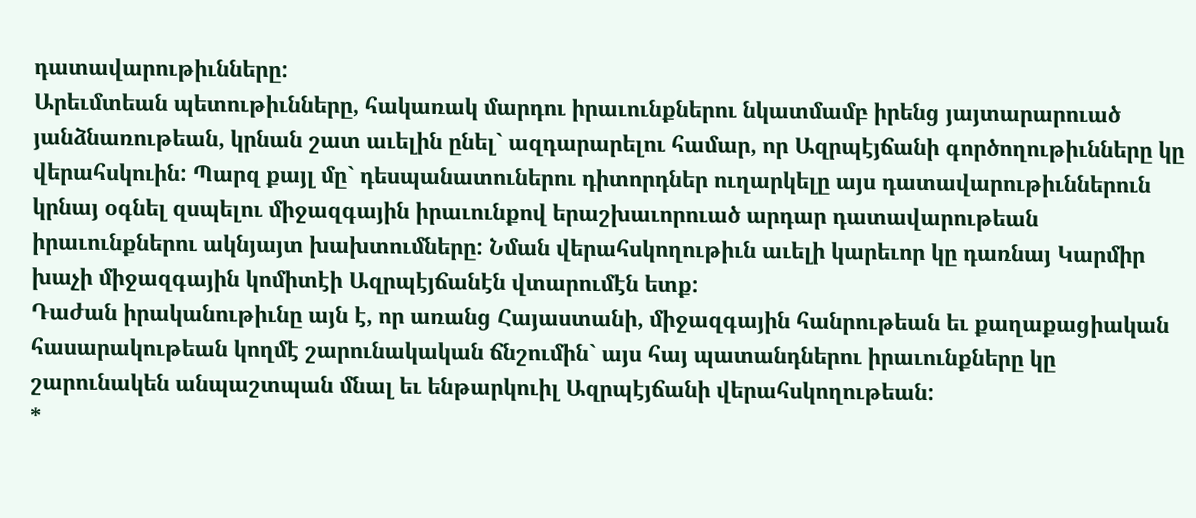դատավարութիւնները:
Արեւմտեան պետութիւնները, հակառակ մարդու իրաւունքներու նկատմամբ իրենց յայտարարուած յանձնառութեան, կրնան շատ աւելին ընել` ազդարարելու համար, որ Ազրպէյճանի գործողութիւնները կը վերահսկուին: Պարզ քայլ մը` դեսպանատուներու դիտորդներ ուղարկելը այս դատավարութիւններուն կրնայ օգնել զսպելու միջազգային իրաւունքով երաշխաւորուած արդար դատավարութեան իրաւունքներու ակնյայտ խախտումները: Նման վերահսկողութիւն աւելի կարեւոր կը դառնայ Կարմիր խաչի միջազգային կոմիտէի Ազրպէյճանէն վտարումէն ետք:
Դաժան իրականութիւնը այն է, որ առանց Հայաստանի, միջազգային հանրութեան եւ քաղաքացիական հասարակութեան կողմէ շարունակական ճնշումին` այս հայ պատանդներու իրաւունքները կը շարունակեն անպաշտպան մնալ եւ ենթարկուիլ Ազրպէյճանի վերահսկողութեան:
*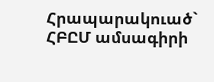Հրապարակուած` ՀԲԸՄ ամսագիրի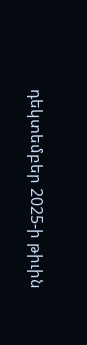դեկտեմբեր 2025-ի թիւին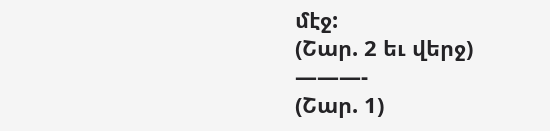մէջ:
(Շար. 2 եւ վերջ)
———-
(Շար. 1)